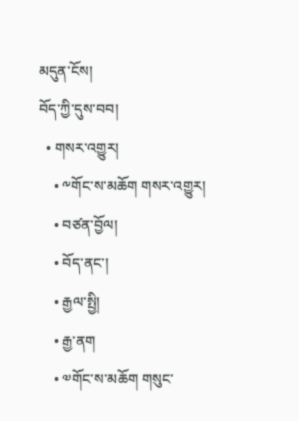མདུན་ངོས།
བོད་ཀྱི་དུས་བབ།
  • གསར་འགྱུར།
    • ༸གོང་ས་མཆོག གསར་འགྱུར།
    • བཙན་བྱོལ།
    • བོད་ནང་།
    • རྒྱལ་སྤྱི།
    • རྒྱ་ནག
    • ༧གོང་ས་མཆོག གསུང་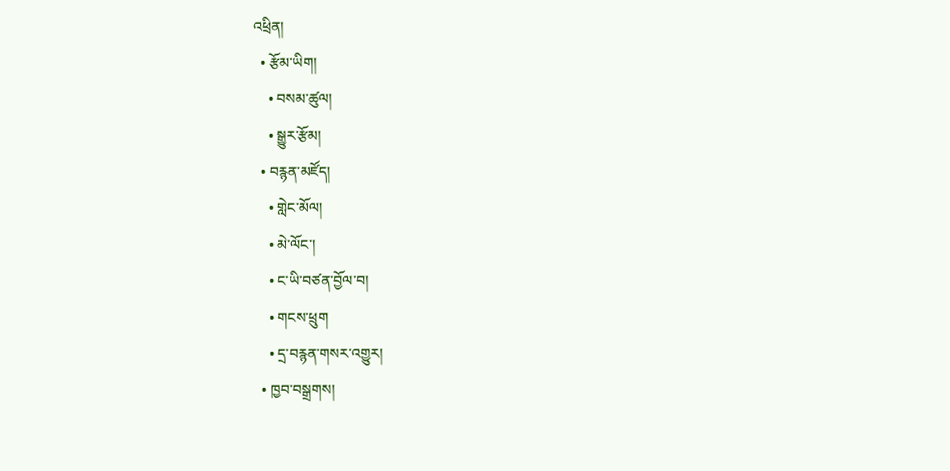འཕྲིན།
  • རྩོམ་ཡིག།
    • བསམ་ཚུལ།
    • སྒྱུར་རྩོམ།
  • བརྙན་མཛོད།
    • གླེང་མོལ།
    • མེ་ལོང་།
    • ང་ཡི་བཙན་བྱོལ་བ།
    • གངས་ཕྲུག
    • དྲ་བརྙན་གསར་འགྱུར།
  • ཁྱབ་བསྒྲགས།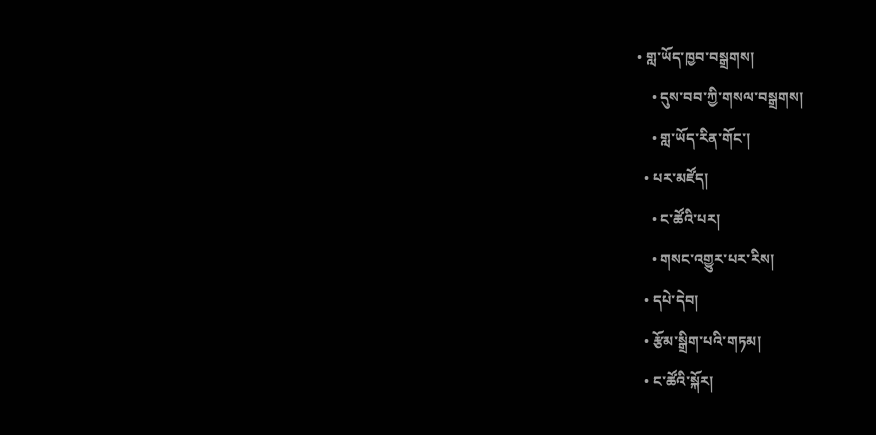• གླ་ཡོད་ཁྱབ་བསྒྲགས།
    • དུས་བབ་ཀྱི་གསལ་བསྒྲགས།
    • གླ་ཡོད་རིན་གོང་།
  • པར་མཛོད།
    • ང་ཚོའི་པར།
    • གསང་འགྱུར་པར་རིས།
  • དཔེ་དེབ།
  • རྩོམ་སྒྲིག་པའི་གཏམ།
  • ང་ཚོའི་སྐོར།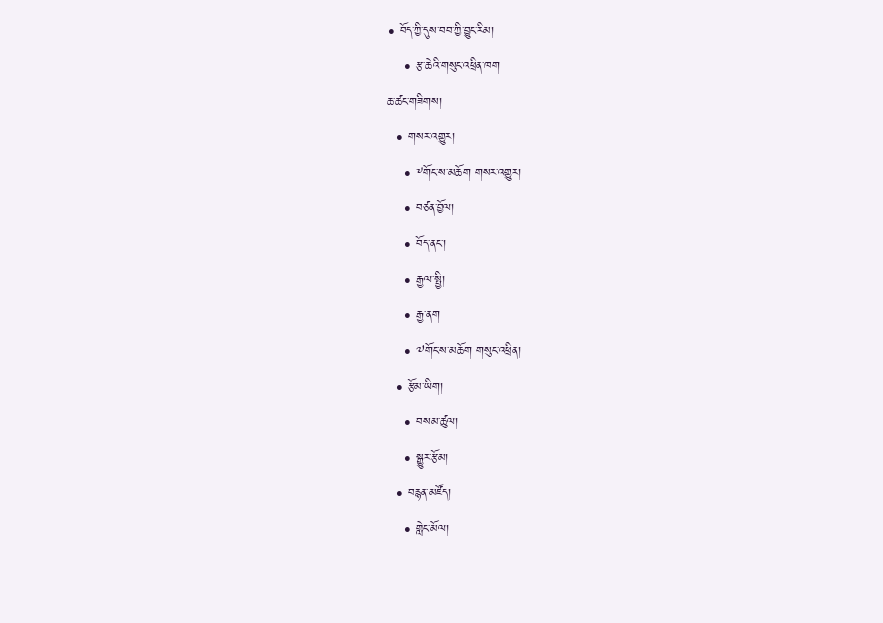• བོད་ཀྱི་དུས་བབ་ཀྱི་བྱུང་རིམ།
    • རྩ་ཆེའི་གསུང་འཕྲིན་ཁག
ཆ་ཚང་གཟིགས།
  • གསར་འགྱུར།
    • ༸གོང་ས་མཆོག གསར་འགྱུར།
    • བཙན་བྱོལ།
    • བོད་ནང་།
    • རྒྱལ་སྤྱི།
    • རྒྱ་ནག
    • ༧གོང་ས་མཆོག གསུང་འཕྲིན།
  • རྩོམ་ཡིག།
    • བསམ་ཚུལ།
    • སྒྱུར་རྩོམ།
  • བརྙན་མཛོད།
    • གླེང་མོལ།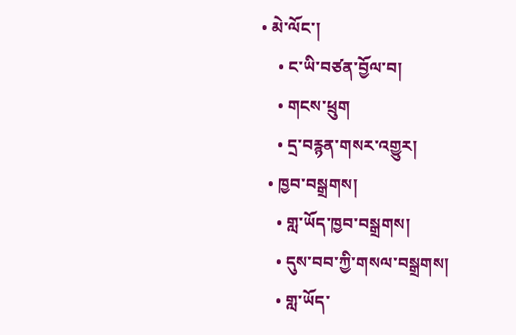• མེ་ལོང་།
    • ང་ཡི་བཙན་བྱོལ་བ།
    • གངས་ཕྲུག
    • དྲ་བརྙན་གསར་འགྱུར།
  • ཁྱབ་བསྒྲགས།
    • གླ་ཡོད་ཁྱབ་བསྒྲགས།
    • དུས་བབ་ཀྱི་གསལ་བསྒྲགས།
    • གླ་ཡོད་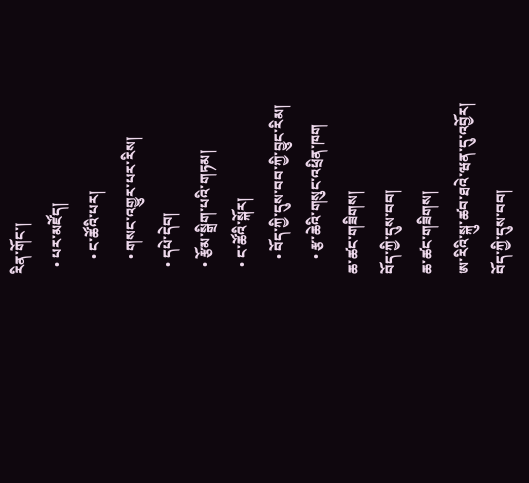རིན་གོང་།
  • པར་མཛོད།
    • ང་ཚོའི་པར།
    • གསང་འགྱུར་པར་རིས།
  • དཔེ་དེབ།
  • རྩོམ་སྒྲིག་པའི་གཏམ།
  • ང་ཚོའི་སྐོར།
    • བོད་ཀྱི་དུས་བབ་ཀྱི་བྱུང་རིམ།
    • རྩ་ཆེའི་གསུང་འཕྲིན་ཁག
ཆ་ཚང་གཟིགས།
བོད་ཀྱི་དུས་བབ།
ཆ་ཚང་གཟིགས།
ཨ་རིའི་སྐུ་ཚབ་ཐའེ་ཝན་དུ་འབྱོར།
བོད་ཀྱི་དུས་བབ།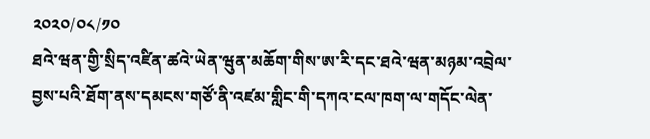༢༠༢༠/༠༨/༡༠
ཐའེ་ཝན་གྱི་སྲིད་འཛིན་ཚའེ་ཡེན་ཝུན་མཆོག་གིས་ཨ་རི་དང་ཐའེ་ཝན་མཉམ་འབྲེལ་བྱས་པའི་ཐོག་ནས་དམངས་གཙོ་ནི་འཛམ་གླིང་གི་དཀའ་ངལ་ཁག་ལ་གདོང་ལེན་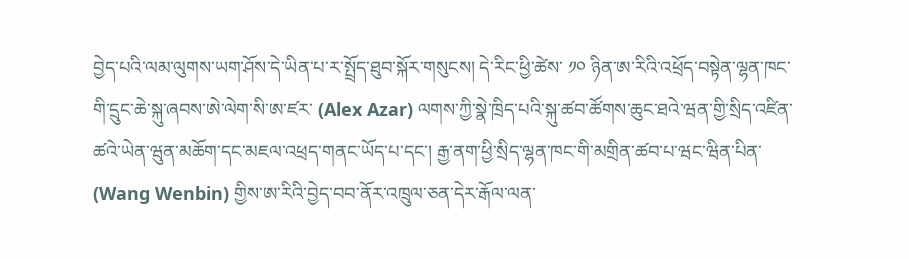བྱེད་པའི་ལམ་ལུགས་ཡག་ཤོས་དེ་ཡིན་པ་ར་སྤྲོད་ཐུབ་སྐོར་གསུངས། དེ་རིང་ཕྱི་ཚེས་ ༡༠ ཉིན་ཨ་རིའི་འཕྲོད་བསྟེན་ལྷན་ཁང་གི་དྲུང་ཆེ་སྐུ་ཞབས་ཨེ་ལེག་སི་ཨ་ཛར་ (Alex Azar) ལགས་ཀྱི་སྣེ་ཁྲིད་པའི་སྐུ་ཚབ་ཚོགས་ཆུང་ཐའེ་ཝན་གྱི་སྲིད་འཛིན་ཚའེ་ཡེན་ཝུན་མཆོག་དང་མཇལ་འཕྲད་གནང་ཡོད་པ་དང་། རྒྱ་ནག་ཕྱི་སྲིད་ལྷན་ཁང་གི་མགྲིན་ཚབ་པ་ཝང་ཝིན་པིན་ (Wang Wenbin) གྱིས་ཨ་རིའི་བྱེད་བབ་ནོར་འཁྲུལ་ཅན་དེར་རྒོལ་ལན་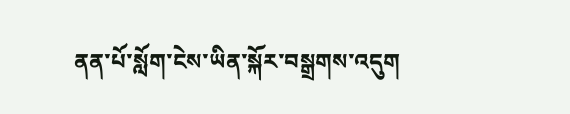ནན་པོ་སློག་ངེས་ཡིན་སྐོར་བསྒྲགས་འདུག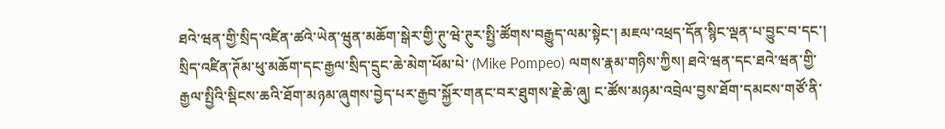ཐའེ་ཝན་གྱི་སྲིད་འཛིན་ཚའེ་ཡེན་ཝུན་མཆོག་སྒེར་གྱི་ཊུ་ཝེ་ཊུར་སྤྱི་ཚོགས་བརྒྱུད་ལམ་སྟེང་། མཇལ་འཕྲད་དོན་སྙིང་ལྡན་པ་བྱུང་བ་དང་། སྲིད་འཛིན་ཊོམ་ཕུ་མཆོག་དང་རྒྱལ་སྲིད་དྲུང་ཆེ་མེག་ཕོམ་པེ་ (Mike Pompeo) ལགས་རྣམ་གཉིས་ཀྱིས། ཐའེ་ཝན་དང་ཐའེ་ཝན་གྱི་རྒྱལ་སྤྱིའི་སྡིངས་ཆའི་ཐོག་མཉམ་ཞུགས་བྱེད་པར་རྒྱབ་སྐྱོར་གནང་བར་ཐུགས་རྗེ་ཆེ་ཞུ། ང་ཚོས་མཉམ་འབྲེལ་བྱས་ཐོག་དམངས་གཙོ་ནི་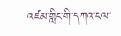འཛམ་གླིང་གི་དཀའ་ངལ་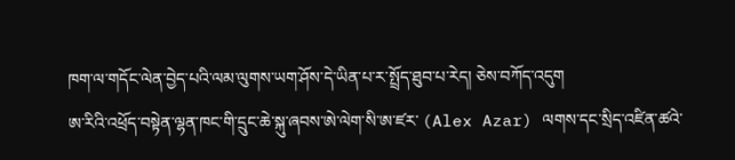ཁག་ལ་གདོང་ལེན་བྱེད་པའི་ལམ་ལུགས་ཡག་ཤོས་དེ་ཡིན་པ་ར་སྤྲོད་ཐུབ་པ་རེད། ཅེས་བཀོད་འདུག
ཨ་རིའི་འཕྲོད་བསྟེན་ལྷན་ཁང་གི་དྲུང་ཆེ་སྐུ་ཞབས་ཨེ་ལེག་སི་ཨ་ཛར་ (Alex Azar) ལགས་དང་སྲིད་འཛིན་ཚའེ་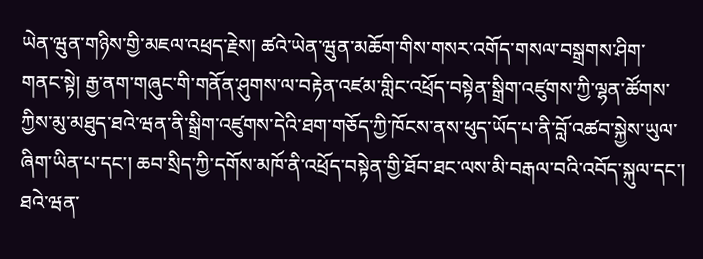ཡེན་ཝུན་གཉིས་གྱི་མཇལ་འཕྲད་རྗེས། ཚའེ་ཡེན་ཝུན་མཆོག་གིས་གསར་འགོད་གསལ་བསྒྲགས་ཤིག་གནང་སྟེ། རྒྱ་ནག་གཞུང་གི་གནོན་ཤུགས་ལ་བརྟེན་འཛམ་གླིང་འཕྲོད་བསྟེན་སྒྲིག་འཛུགས་ཀྱི་ལྷན་ཚོགས་ཀྱིས་མུ་མཐུད་ཐའེ་ཝན་ནི་སྒྲིག་འཛུགས་དེའི་ཐག་གཅོད་ཀྱི་ཁོངས་ནས་ཕུད་ཡོད་པ་ནི་བློ་འཚབ་སྐྱེས་ཡུལ་ཞིག་ཡིན་པ་དང་། ཆབ་སྲིད་ཀྱི་དགོས་མཁོ་ནི་འཕྲོད་བསྟེན་གྱི་ཐོབ་ཐང་ལས་མི་བརྒལ་བའི་འབོད་སྐུལ་དང་། ཐའེ་ཝན་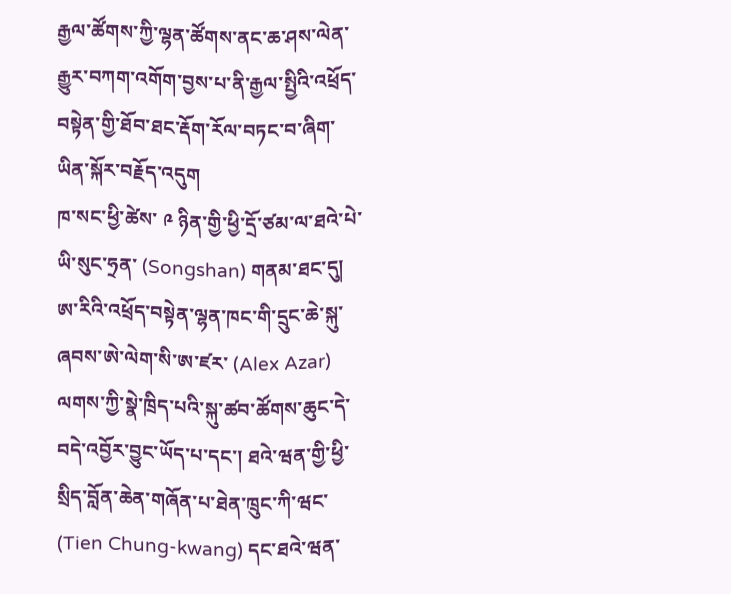རྒྱལ་ཚོགས་ཀྱི་ལྷན་ཚོགས་ནང་ཆ་ཤས་ལེན་རྒྱུར་བཀག་འགོག་བྱས་པ་ནི་རྒྱལ་སྤྱིའི་འཕྲོད་བསྟེན་གྱི་ཐོབ་ཐང་རྡོག་རོལ་བཏང་བ་ཞིག་ཡིན་སྐོར་བརྗོད་འདུག
ཁ་སང་ཕྱི་ཚེས་ ༩ ཉིན་གྱི་ཕྱི་དྲོ་ཙམ་ལ་ཐའེ་པེ་ཡི་སུང་ཧྲན་ (Songshan) གནམ་ཐང་དུ། ཨ་རིའི་འཕྲོད་བསྟེན་ལྷན་ཁང་གི་དྲུང་ཆེ་སྐུ་ཞབས་ཨེ་ལེག་སི་ཨ་ཛར་ (Alex Azar) ལགས་ཀྱི་སྣེ་ཁྲིད་པའི་སྐུ་ཚབ་ཚོགས་ཆུང་དེ་བདེ་འབྱོར་བྱུང་ཡོད་པ་དང་། ཐའེ་ཝན་གྱི་ཕྱི་སྲིད་བློན་ཆེན་གཞོན་པ་ཐེན་ཁྲུང་ཀི་ཝང་ (Tien Chung-kwang) དང་ཐའེ་ཝན་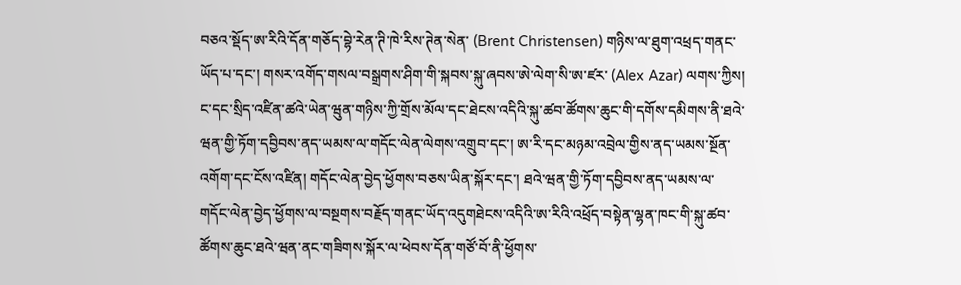བཅའ་སྡོད་ཨ་རིའི་དོན་གཅོད་བྷེ་རེན་ཊི་ཁེ་རིས་ཊེན་སེན་ (Brent Christensen) གཉིས་ལ་ཐུག་འཕྲད་གནང་ཡོད་པ་དང་། གསར་འགོད་གསལ་བསྒྲགས་ཤིག་གི་སྐབས་སྐུ་ཞབས་ཨེ་ལེག་སི་ཨ་ཛར་ (Alex Azar) ལགས་ཀྱིས། ང་དང་སྲིད་འཛིན་ཚའེ་ཡེན་ཝུན་གཉིས་ཀྱི་གྲོས་མོལ་དང་ཐེངས་འདིའི་སྐུ་ཚབ་ཚོགས་ཆུང་གི་དགོས་དམིགས་ནི་ཐའེ་ཝན་གྱི་ཏོག་དབྱིབས་ནད་ཡམས་ལ་གདོང་ལེན་ལེགས་འགྲུབ་དང་། ཨ་རི་དང་མཉམ་འབྲེལ་གྱིས་ནད་ཡམས་སྔོན་འགོག་དང་ངོས་འཛིན། གདོང་ལེན་བྱེད་ཕྱོགས་བཅས་ཡིན་སྐོར་དང་། ཐའེ་ཝན་གྱི་ཏོག་དབྱིབས་ནད་ཡམས་ལ་གདོང་ལེན་བྱེད་ཕྱོགས་ལ་བསྔགས་བརྗོད་གནང་ཡོད་འདུགཐེངས་འདིའི་ཨ་རིའི་འཕྲོད་བསྟེན་ལྷན་ཁང་གི་སྐུ་ཚབ་ཚོགས་ཆུང་ཐའེ་ཝན་ནང་གཟིགས་སྐོར་ལ་ཕེབས་དོན་གཙོ་བོ་ནི་ཕྱོགས་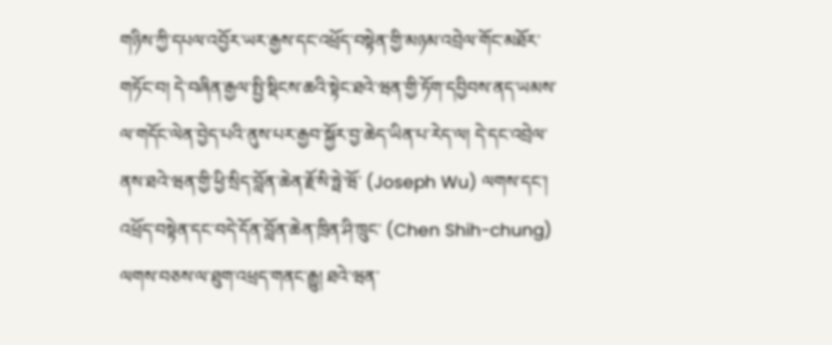གཉིས་ཀྱི་དཔལ་འབྱོར་ཡར་རྒྱས་དང་འཕྲོད་བསྟེན་གྱི་མཉམ་འབྲེལ་གོང་མཐོར་གཏོང་བ། དེ་བཞིན་རྒྱལ་སྤྱི་སྡིངས་ཆའི་སྟེང་ཐའེ་ཝན་གྱི་ཏོག་དབྱིབས་ནད་ཡམས་ལ་གདོང་ལེན་བྱེད་པའི་ནུས་པར་རྒྱབ་སྐྱོར་བྱ་ཆེད་ཡིན་པ་རེད་ལ། དེ་དང་འབྲེལ་ནས་ཐའེ་ཝན་གྱི་ཕྱི་སྲིད་བློན་ཆེན་རྗོ་སི་ཧྥེ་ཝོ་ (Joseph Wu) ལགས་དང་། འཕྲོད་བསྟེན་དང་བདེ་དོན་བློན་ཆེན་ཁྲིན་ཤི་ཁྲུང་ (Chen Shih-chung) ལགས་བཅས་ལ་ཐུག་འཕྲད་གནང་རྒྱུ། ཐའེ་ཝན་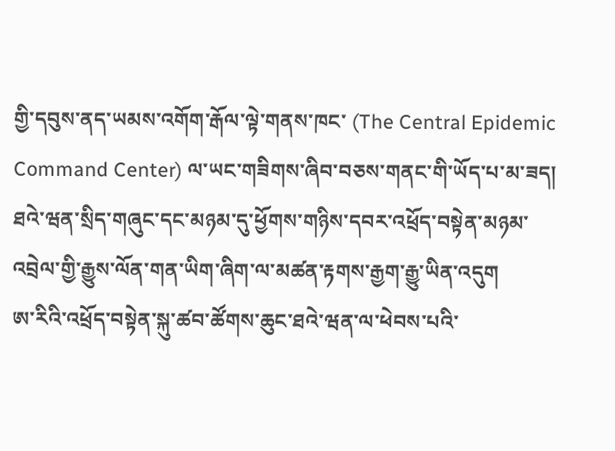གྱི་དབུས་ནད་ཡམས་འགོག་རྒོལ་ལྟེ་གནས་ཁང་ (The Central Epidemic Command Center) ལ་ཡང་གཟིགས་ཞིབ་བཅས་གནང་གི་ཡོད་པ་མ་ཟད། ཐའེ་ཝན་སྲིད་གཞུང་དང་མཉམ་དུ་ཕྱོགས་གཉིས་དབར་འཕྲོད་བསྟེན་མཉམ་འབྲེལ་གྱི་རྒྱུས་ལོན་གན་ཡིག་ཞིག་ལ་མཚན་རྟགས་རྒྱག་རྒྱུ་ཡིན་འདུག
ཨ་རིའི་འཕྲོད་བསྟེན་སྐུ་ཚབ་ཚོགས་ཆུང་ཐའེ་ཝན་ལ་ཕེབས་པའི་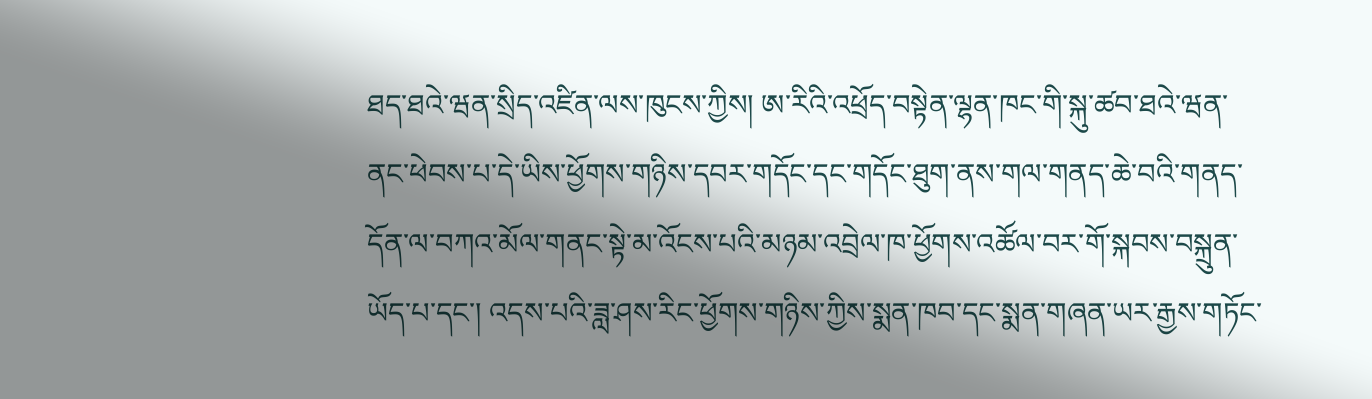ཐད་ཐའེ་ཝན་སྲིད་འཛིན་ལས་ཁུངས་ཀྱིས། ཨ་རིའི་འཕྲོད་བསྟེན་ལྷན་ཁང་གི་སྐུ་ཚབ་ཐའེ་ཝན་ནང་ཕེབས་པ་དེ་ཡིས་ཕྱོགས་གཉིས་དབར་གདོང་དང་གདོང་ཐུག་ནས་གལ་གནད་ཆེ་བའི་གནད་དོན་ལ་བཀའ་མོལ་གནང་སྟེ་མ་འོངས་པའི་མཉམ་འབྲེལ་ཁ་ཕྱོགས་འཚོལ་བར་གོ་སྐབས་བསྐྲུན་ཡོད་པ་དང་། འདས་པའི་ཟླ་ཤས་རིང་ཕྱོགས་གཉིས་ཀྱིས་སྨན་ཁབ་དང་སྨན་གཞན་ཡར་རྒྱས་གཏོང་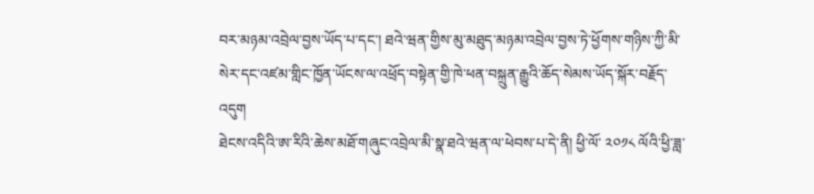བར་མཉམ་འབྲེལ་བྱས་ཡོད་པ་དང་། ཐའེ་ཝན་གྱིས་མུ་མཐུད་མཉམ་འབྲེལ་བྱས་ཏེ་ཕྱོགས་གཉིས་ཀྱི་མི་སེར་དང་འཛམ་གླིང་ཁྱོན་ཡོངས་ལ་འཕྲོད་བསྟེན་གྱི་ཁེ་ཕན་བསྐྲུན་རྒྱུའི་ཆོད་སེམས་ཡོད་སྐོར་བརྗོད་འདུག
ཐེངས་འདིའི་ཨ་རིའི་ཆེས་མཐོ་གཞུང་འབྲེལ་མི་སྣ་ཐའེ་ཝན་ལ་ཕེབས་པ་དེ་ནི། ཕྱི་ལོ་ ༢༠༡༨ ལོའི་ཕྱི་ཟླ་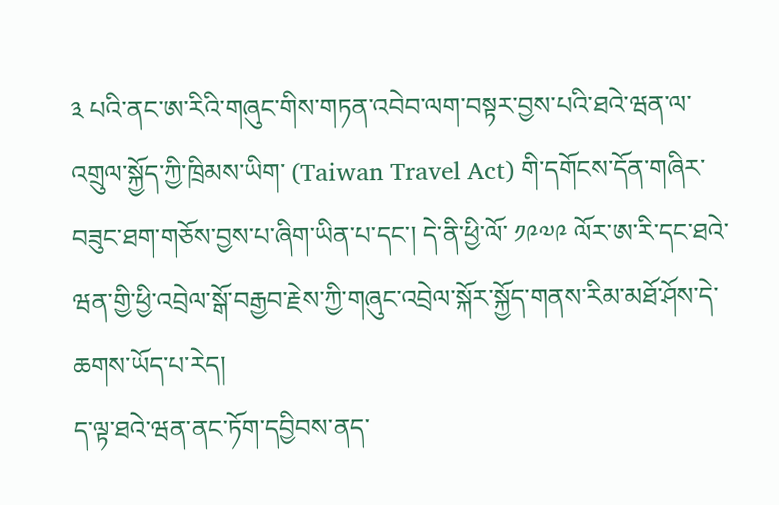༣ པའི་ནང་ཨ་རིའི་གཞུང་གིས་གཏན་འབེབ་ལག་བསྟར་བྱས་པའི་ཐའེ་ཝན་ལ་འགྲུལ་སྐྱོད་ཀྱི་ཁྲིམས་ཡིག་ (Taiwan Travel Act) གི་དགོངས་དོན་གཞིར་བཟུང་ཐག་གཅོས་བྱས་པ་ཞིག་ཡིན་པ་དང་། དེ་ནི་ཕྱི་ལོ་ ༡༩༧༩ ལོར་ཨ་རི་དང་ཐའེ་ཝན་གྱི་ཕྱི་འབྲེལ་སྒོ་བརྒྱབ་རྗེས་ཀྱི་གཞུང་འབྲེལ་སྐོར་སྐྱོད་གནས་རིམ་མཐོ་ཤོས་དེ་ཆགས་ཡོད་པ་རེད།
ད་ལྟ་ཐའེ་ཝན་ནང་ཏོག་དབྱིབས་ནད་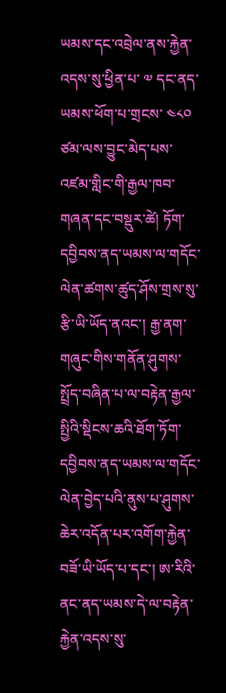ཡམས་དང་འབྲེལ་ནས་རྐྱེན་འདས་སུ་ཕྱིན་པ་ ༧ དང་ནད་ཡམས་ཕོག་པ་གྲངས་ ༤༨༠ ཙམ་ལས་བྱུང་མེད་པས་འཛམ་གླིང་གི་རྒྱལ་ཁབ་གཞན་དང་བསྡུར་ཚེ། ཏོག་དབྱིབས་ནད་ཡམས་ལ་གདོང་ལེན་ཚགས་ཚུད་ཤོས་གྲས་སུ་རྩི་ཡི་ཡོད་ནའང་། རྒྱ་ནག་གཞུང་གིས་གནོན་ཤུགས་སྤྲོད་བཞིན་པ་ལ་བརྟེན་རྒྱལ་སྤྱིའི་སྡིངས་ཆའི་ཐོག་ཏོག་དབྱིབས་ནད་ཡམས་ལ་གདོང་ལེན་བྱེད་པའི་ནུས་པ་ཤུགས་ཆེར་འདོན་པར་འགོག་རྐྱེན་བཟོ་ཡི་ཡོད་པ་དང་། ཨ་རིའི་ནང་ནད་ཡམས་དེ་ལ་བརྟེན་རྐྱེན་འདས་སུ་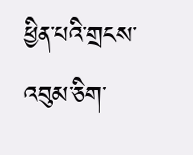ཕྱིན་པའི་གྲངས་འབུམ་ཅིག་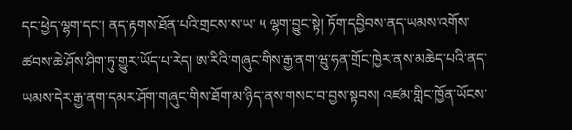དང་ཕྱེད་ལྷག་དང་། ནད་རྟགས་ཐོན་པའི་གྲངས་ས་ཡ་ ༥ ལྷག་བྱུང་སྟེ། ཏོག་དབྱིབས་ནད་ཡམས་འགོས་ཚབས་ཆེ་ཤོས་ཤིག་ཏུ་གྱུར་ཡོད་པ་རེད། ཨ་རིའི་གཞུང་གིས་རྒྱ་ནག་ཝུ་ཧན་གྲོང་ཁྱེར་ནས་མཆེད་པའི་ནད་ཡམས་དེར་རྒྱ་ནག་དམར་ཤོག་གཞུང་གིས་ཐོག་མ་ཉིད་ནས་གསང་བ་བྱས་སྟབས། འཛམ་གླིང་ཁྱོན་ཡོངས་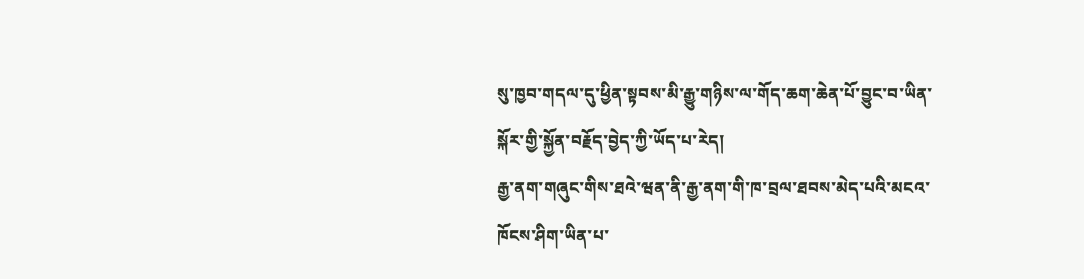སུ་ཁྱབ་གདལ་དུ་ཕྱིན་སྟབས་མི་རྒྱུ་གཉིས་ལ་གོད་ཆག་ཆེན་པོ་བྱུང་བ་ཡིན་སྐོར་གྱི་སྐྱོན་བརྗོད་བྱེད་ཀྱི་ཡོད་པ་རེད།
རྒྱ་ནག་གཞུང་གིས་ཐའེ་ཝན་ནི་རྒྱ་ནག་གི་ཁ་བྲལ་ཐབས་མེད་པའི་མངའ་ཁོངས་ཤིག་ཡིན་པ་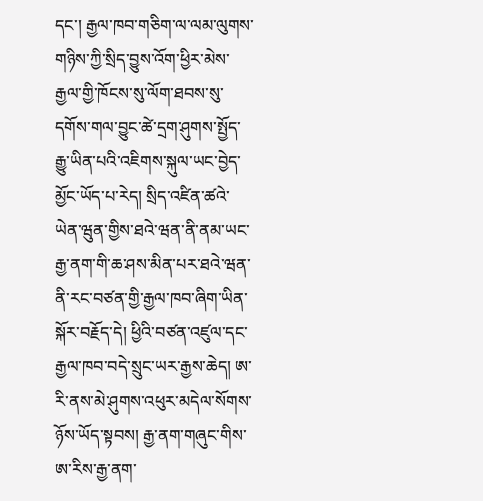དང་། རྒྱལ་ཁབ་གཅིག་ལ་ལམ་ལུགས་གཉིས་ཀྱི་སྲིད་བྱུས་འོག་ཕྱིར་མེས་རྒྱལ་གྱི་ཁོངས་སུ་ལོག་ཐབས་སུ་དགོས་གལ་བྱུང་ཚེ་དྲག་ཤུགས་སྤྱོད་རྒྱུ་ཡིན་པའི་འཇིགས་སྐུལ་ཡང་བྱེད་མྱོང་ཡོད་པ་རེད། སྲིད་འཛིན་ཚའེ་ཡེན་ཝུན་གྱིས་ཐའེ་ཝན་ནི་ནམ་ཡང་རྒྱ་ནག་གི་ཆ་ཤས་མིན་པར་ཐའེ་ཝན་ནི་རང་བཙན་གྱི་རྒྱལ་ཁབ་ཞིག་ཡིན་སྐོར་བརྗོད་དེ། ཕྱིའི་བཙན་འཛུལ་དང་རྒྱལ་ཁབ་བདེ་སྲུང་ཡར་རྒྱས་ཆེད། ཨ་རི་ནས་མེ་ཤུགས་འཕུར་མདེལ་སོགས་ཉོས་ཡོད་སྟབས། རྒྱ་ནག་གཞུང་གིས་ཨ་རིས་རྒྱ་ནག་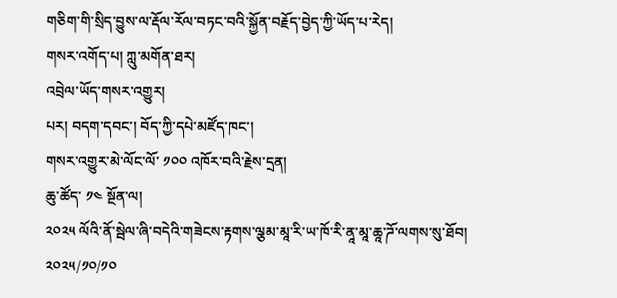གཅིག་གི་སྲིད་བྱུས་ལ་རྡོལ་རོལ་བཏང་བའི་སྐྱོན་བརྗོད་བྱེད་ཀྱི་ཡོད་པ་རེད།
གསར་འགོད་པ། ཀླུ་མགོན་ཐར།
འབྲེལ་ཡོད་གསར་འགྱུར།
པར། བདག་དབང་། བོད་ཀྱི་དཔེ་མཛོད་ཁང་།
གསར་འགྱུར་མེ་ལོང་ལོ་ ༡༠༠ འཁོར་བའི་རྗེས་དྲན།
ཆུ་ཚོད་ ༡༤ སྔོན་ལ།
༢༠༢༥ ལོའི་ནོ་སྦེལ་ཞི་བདེའི་གཟེངས་རྟགས་ལྕམ་མཱ་རི་ཡ་ཁོ་རི་ནཱ་མཱ་ཆཱ་ཌོ་ལགས་སུ་ཐོབ།
༢༠༢༥/༡༠/༡༠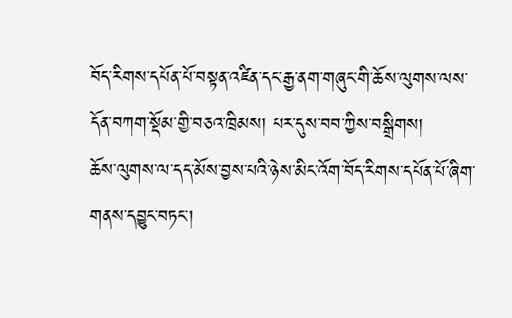བོད་རིགས་དཔོན་པོ་བསྟན་འཛིན་དང་རྒྱ་ནག་གཞུང་གི་ཆོས་ལུགས་ལས་དོན་བཀག་སྡོམ་གྱི་བཅའ་ཁྲིམས། པར་དུས་བབ་ཀྱིས་བསྒྲིགས།
ཆོས་ལུགས་ལ་དད་མོས་བྱས་པའི་ཉེས་མིང་འོག་བོད་རིགས་དཔོན་པོ་ཞིག་གནས་དབྱུང་བཏང་།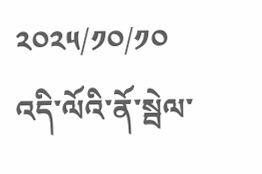༢༠༢༥/༡༠/༡༠
འདི་ལོའི་ནོ་སྦེལ་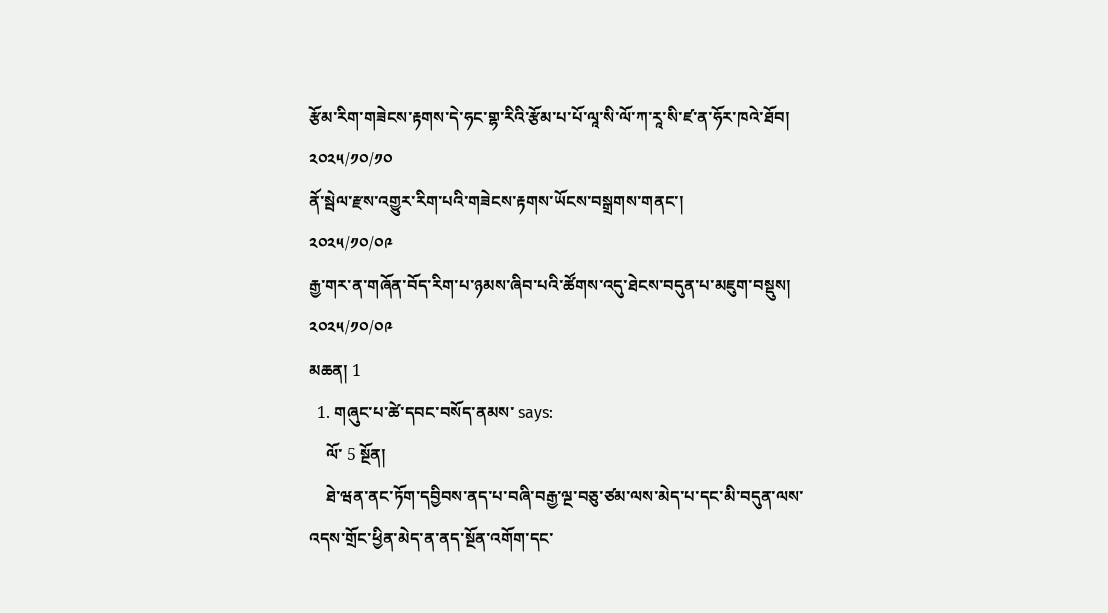རྩོམ་རིག་གཟེངས་རྟགས་དེ་ཧང་གྷ་རིའི་རྩོམ་པ་པོ་ལཱ་སི་ལོ་ཀ་རཱ་སི་ཛ་ན་ཧོར་ཁའེ་ཐོབ།
༢༠༢༥/༡༠/༡༠
ནོ་སྦེལ་རྫས་འགྱུར་རིག་པའི་གཟེངས་རྟགས་ཡོངས་བསྒྲགས་གནང་།
༢༠༢༥/༡༠/༠༩
རྒྱ་གར་ན་གཞོན་བོད་རིག་པ་ཉམས་ཞིབ་པའི་ཚོགས་འདུ་ཐེངས་བདུན་པ་མཇུག་བསྡུས།
༢༠༢༥/༡༠/༠༩
མཆན། 1
  1. གཞུང་པ་ཚེ་དབང་བསོད་ནམས་ says:
    ལོ་ 5 སྔོན།
    ཐེ་ཝན་ནང་ཏོག་དབྱིབས་ནད་པ་བཞི་བརྒྱ་ལྔ་བཅུ་ཙམ་ལས་མེད་པ་དང་མི་བདུན་ལས་འདས་གྲོང་ཕྱིན་མེད་ན་ནད་སྔོན་འགོག་དང་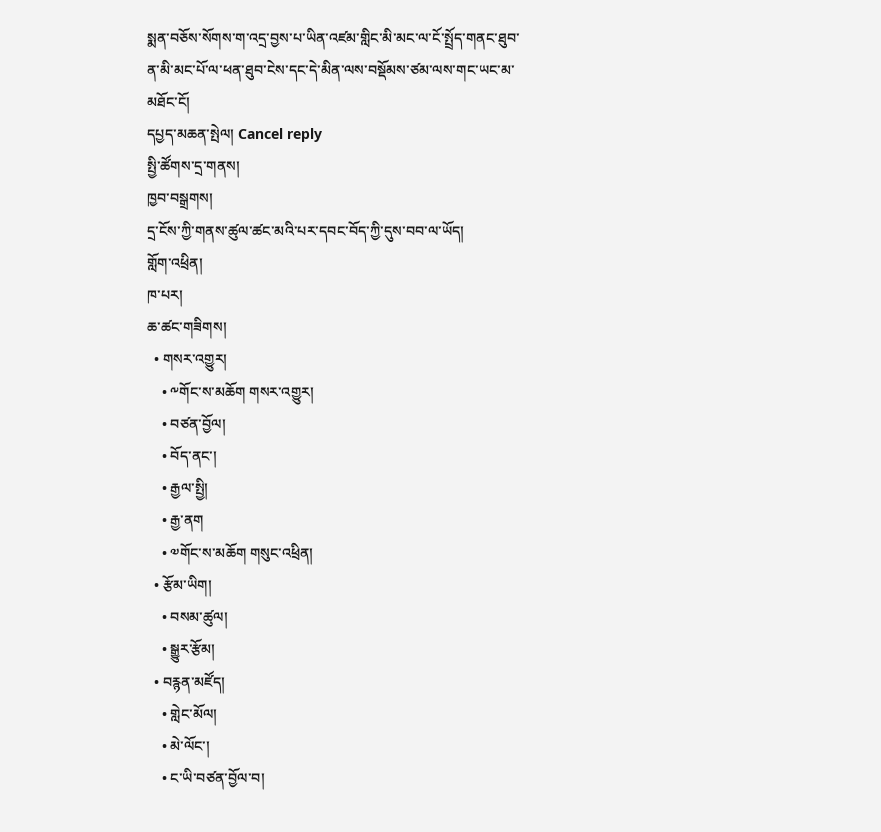སྨན་བཅོས་སོགས་ག་འདྲ་བྱས་པ་ཡིན་འཛམ་གླིང་མི་མང་ལ་ངོ་སྤྲོད་གནང་ཐུབ་ན་མི་མང་པོ་ལ་ཕན་ཐུབ་ངེས་དང་དེ་མིན་ལས་བསྡོམས་ཙམ་ལས་གང་ཡང་མ་མཐོང་ངོ།
དཔྱད་མཆན་སྤེལ། Cancel reply
སྤྱི་ཚོགས་དྲ་གནས།
ཁྱབ་བསྒྲགས།
དྲ་ངོས་ཀྱི་གནས་ཚུལ་ཚང་མའི་པར་དབང་བོད་ཀྱི་དུས་བབ་ལ་ཡོད།
གློག་འཕྲིན།
ཁ་པར།
ཆ་ཚང་གཟིགས།
  • གསར་འགྱུར།
    • ༸གོང་ས་མཆོག གསར་འགྱུར།
    • བཙན་བྱོལ།
    • བོད་ནང་།
    • རྒྱལ་སྤྱི།
    • རྒྱ་ནག
    • ༧གོང་ས་མཆོག གསུང་འཕྲིན།
  • རྩོམ་ཡིག།
    • བསམ་ཚུལ།
    • སྒྱུར་རྩོམ།
  • བརྙན་མཛོད།
    • གླེང་མོལ།
    • མེ་ལོང་།
    • ང་ཡི་བཙན་བྱོལ་བ།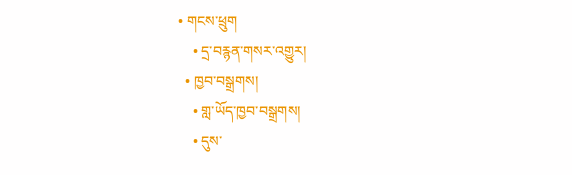• གངས་ཕྲུག
    • དྲ་བརྙན་གསར་འགྱུར།
  • ཁྱབ་བསྒྲགས།
    • གླ་ཡོད་ཁྱབ་བསྒྲགས།
    • དུས་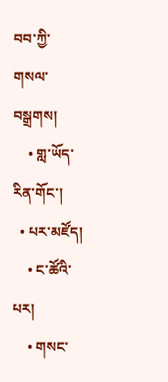བབ་ཀྱི་གསལ་བསྒྲགས།
    • གླ་ཡོད་རིན་གོང་།
  • པར་མཛོད།
    • ང་ཚོའི་པར།
    • གསང་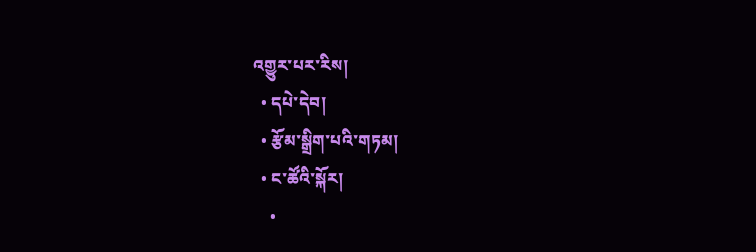འགྱུར་པར་རིས།
  • དཔེ་དེབ།
  • རྩོམ་སྒྲིག་པའི་གཏམ།
  • ང་ཚོའི་སྐོར།
    •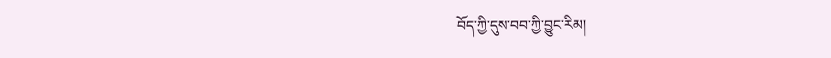བོད་ཀྱི་དུས་བབ་ཀྱི་བྱུང་རིམ།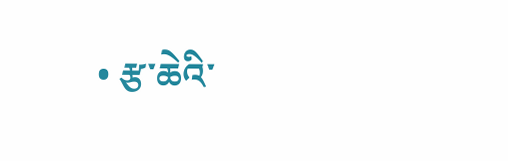• རྩ་ཆེའི་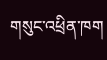གསུང་འཕྲིན་ཁག